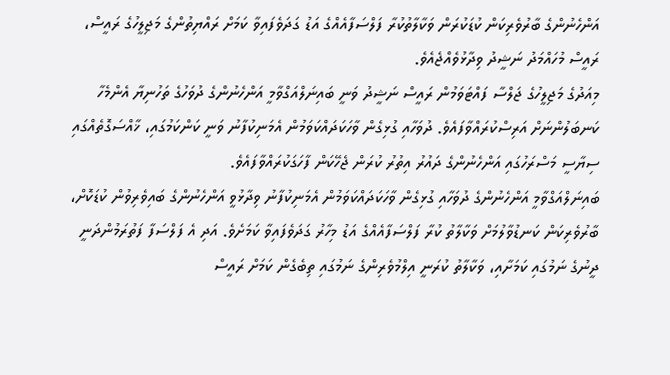އަންހެނުންގެ ބާރުވެރިކަން ކުޑަކުރަން ވަކާލާތުކުރާ ފަލްސަފާއެއްގެ އަޑު ގަދަވެފައިވާ ކަމަށް ރައްޔިތުންގެ މަޖިލީހުގެ ރައީސް، ރައީސް މުހައްމަދު ނަޝީދު ވިދާޅުވެއްޖެއެވެ.
މިއަދުގެ މަޖިލީހުގެ ޖަލްސާ ފައްޓަވަމުން ރައީސް ނަޝީދު ވަނީ ބައިނަލްއަގްވާމީ އަންހެނުންގެ ދުވަހުގެ ތަހުނިޔާ އެންމެހާ ކަނބަލުންނަށް އަރިސްކުރައްވާފައެވެ. ދުވަހާއި ގުޅިގެން ވާހަކަދައްކަވަމުން އެމަނިކުފާނު ވަނީ ކަންކަމުގައި، ޚާއްސަގޮތެއްގައި ސިޔާސީ މަސްރަހުގައި އަންހެނުންގެ ދައުރު އިތުރު ކުރަން ޖެހޭކަން ފާހަގަކުރައްވާފައެވެ.
ބައިނަލްއަގްވާމީ އަންހެނުންގެ ދުވަހާއި ގުޅިގެން ވާހަކަދައްކަވަމުން އެމަނިކުފާނު ވިދާޅުވީ އަންހެނުންގެ ބައިވެރިވުން ކުޑަކޮށް، ބާރުވެރިކަން ކަނޑުވާލުމަށް ވަކާލާތު ކުރާ ފަލްސަފާއެއްގެ އަޑު މިހާރު ގަދަވެފައިވާ ކަމަށެވެ. އަދި އެ ފަލްސަފާ ފަތުރަމުންދަނީ ދީނުގެ ނަމުގައި ކަމަށާއި، ވަކާލާތު ކުރަނީ އިލްމުވެރިންގެ ނަމުގައި ތިބެގެން ކަމަށް ރައީސް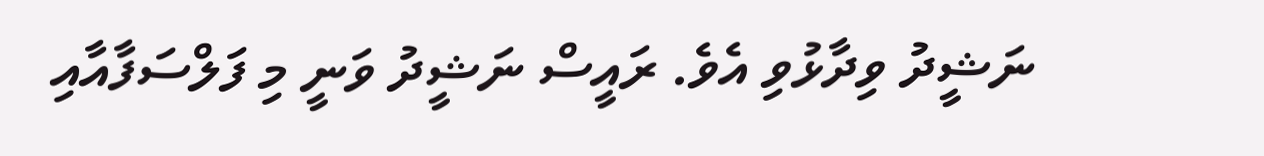ނަޝީދު ވިދާޅުވި އެވެ. ރައީސް ނަޝީދު ވަނީ މި ފަލްސަފާއާއި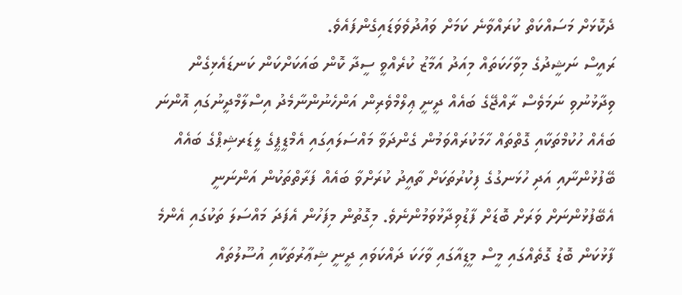ދެކޮޅަށް މަސައްކަތް ކުރައްވާނެ ކަމަށް ވައުދުވެވަޑައިގެންފައެވެ.
ރައީސް ނަޝީދުގެ މިވާހަކަތައް މިއަދު އަމާޒު ކުރެއްވީ ސީދާ ކޮން ބައަކަށްކަން ކަނޑައެޅިގެން ވިދާޅުނުވި ނަމަވެސް ރާއްޖޭގެ ބައެއް ދީނީ ޢިލްމްވެރިން އަންހެނުންނާމެދު އިސްލާމްދީނުގައި އޮންނަ ބައެއް ހުކުމްތަކާއި ގޮތްތައް ހާމަކުރައްވަމުން ގެންދަވާ މައްސަލައިގައި އެމްޑީޕީގެ ލީޑަރޝިޕްގެ ބައެއް ބޭފުޅުންނާއި އަދި ހުޅަނގުގެ ފިކުރުތަކަށް ތާއީދު ކުރަށްވާ ބައެއް ފަރާތްތަކުން އަންނަނީ އެބޭފުޅުންނަށް ވަރަށް ބޮޑަށް ފާޑުވިދާޅުވަމުންނެވެ. މިގޮތުން މިފަހުން އެފަދަ މައްސަލަ ތަކުގައި އެންމެ ފާޅުކަން ބޮޑު ގޮތެއްގައި މީސް މީޑިއާގައި ވާހަކަ ދައްކަވައި ދީނީ ޝިޢާރުތަކާއި އުސޫލުތައް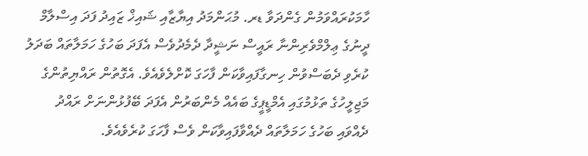ހާމަކުރައްވަމުން ގެންދަވާ ޑރ. މުޙަންމަދު އިޔާޒާއި ޝައިޚް ޒައިދު ފަދަ އިސްލާމް ދީނުގެ ޢިލްމްވެރިންނާ ރައީސް ނަޝީދާ ދެމެދުވެސް އެފަދަ ބަހުގެ ހަމަލާތައް ބަދަލު ކުރެވި ދެބަސްވުން ހިނގާފައިވާކަން ފާހަގަ ކޮށްލެވެއެވެ. އެގޮތުން ރައްޔިތުންގެ މަޖިލީހުގެ ތަޅުމުގައި އެމްޑީޕީގެ ބައެއް މެންބަރުން އެފަދަ ބޭފުޅުންނަށް ރައްދު ދެއްވައި ބަހުގެ ހަމަލާތައް ދެއްވާފައިވާކަން ވެސް ފާހަގަ ކުރެވެއެވެ.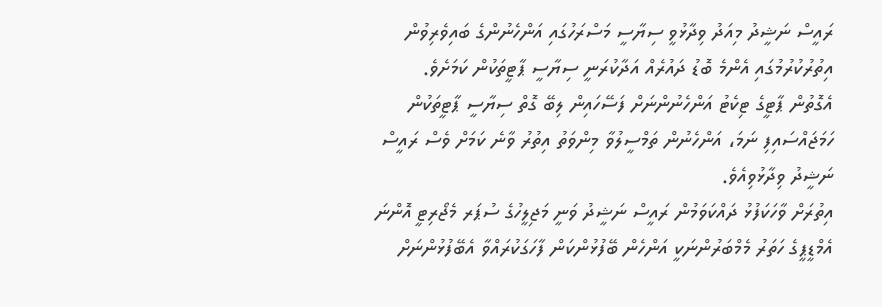ރައީސް ނަޝީދު މިއަދު ވިދާޅުވީ ސިޔާސީ މަސްރަހުގައި އަންހެނުންގެ ބައިވެރިވުން އިތުރުކުރުމުގައި އެންމެ ބޮޑު ދައުރެއް އަދާކުރަނީ ސިޔާސީ ޕާޓީތަކުން ކަމަށެވެ. އެގޮތުން ޕާޓީގެ ޓިކެޓު އަންހެނުންނަށް ފަސޭހައިން ލިބޭ ގޮތް ސިޔާސީ ޕާޓީތަކުން ހަމަޖައްސައިފި ނަމަ، އަންހެނުން ތަމްސީލުވާ މިންވަތު އިތުރު ވާނެ ކަމަށް ވެސް ރައީސް ނަޝީދު ވިދާޅުވިއެވެ.
އިތުރަށް ވާހަކަފުޅު ދައްކަވަމުން ރައީސް ނަޝީދު ވަނީ މަޖިލީހުގެ ސުޕަރ މެޖޯރިޓީ އޮންނަ އެމްޑީޕީގެ ހަތަރު މެމްބަރުންނަކީ އަންހެން ބޭފުޅުންކަން ފާހަގަކުރައްވާ އެބޭފުޅުންނަށް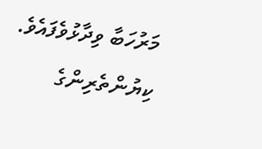މަރުހަބާ ވިދާޅުވެފައެވެ.
ކިޔުންތެރިންގެ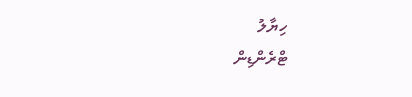ހިޔާލު
ޓްރެންޑިން